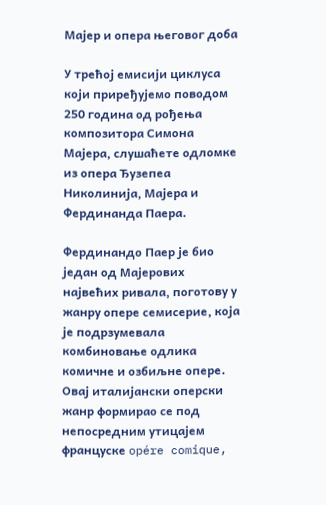Мајер и опера његовог доба

У трећој емисији циклуса који приређујемо поводом 250 година од рођења композитора Симона Мајера, слушаћете одломке из опера Ђузепеа Николинија, Мајера и Фердинанда Паера.

Фердинандо Паер је био један од Мајерових највећих ривала, поготову у жанру опере семисерие, која је подрзумевала комбиновање одлика комичне и озбиљне опере. Овај италијански оперски жанр формирао се под непосредним утицајем француске opére comique,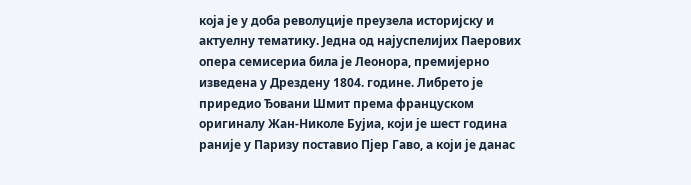која је у доба револуције преузела историјску и актуелну тематику. Једна од најуспелијих Паерових опера семисериа била је Леонора, премијерно изведена у Дрездену 1804. године. Либрето је приредио Ђовани Шмит према француском оригиналу Жан-Николе Бујиа, који је шест година раније у Паризу поставио Пјер Гаво, а који је данас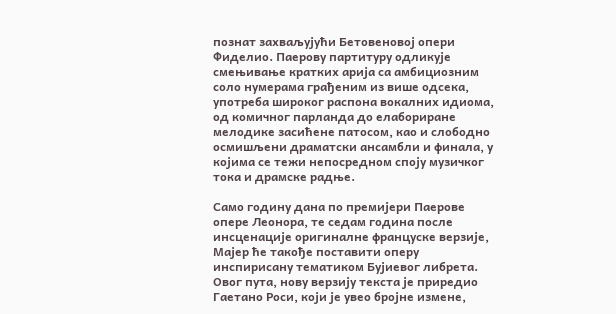познат захваљујући Бетовеновој опери Фиделио. Паерову партитуру одликује смењивање кратких арија са амбициозним соло нумерама грађеним из више одсека, употреба широког распона вокалних идиома, од комичног парланда до елабориране мелодике засићене патосом, као и слободно осмишљени драматски ансамбли и финала, у којима се тежи непосредном споју музичког тока и драмске радње.

Само годину дана по премијери Паерове опере Леонора, те седам година после инсценације оригиналне француске верзије, Мајер ће такође поставити оперу инспирисану тематиком Бујиевог либрета. Овог пута, нову верзију текста је приредио Гаетано Роси, који је увео бројне измене,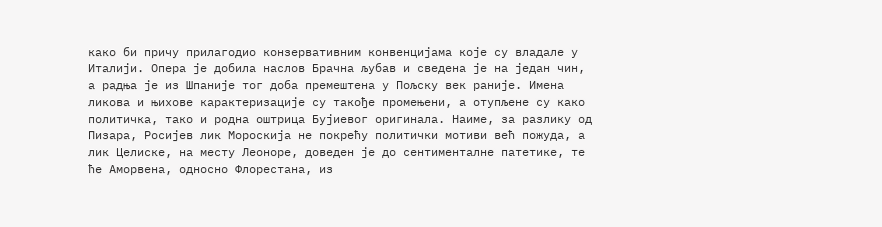како би причу прилагодио конзервативним конвенцијама које су владале у Италији. Опера је добила наслов Брачна љубав и сведена је на један чин, а радња је из Шпаније тог доба премештена у Пољску век раније. Имена ликова и њихове карактеризације су такође промењени, а отупљене су како политичка, тако и родна оштрица Бујиевог оригинала. Наиме, за разлику од Пизара, Росијев лик Мороскија не покрећу политички мотиви већ пожуда, а лик Целиске, на месту Леоноре, доведен је до сентименталне патетике, те ће Аморвена, односно Флорестана, из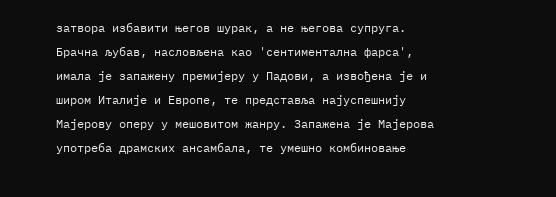затвора избавити његов шурак, а не његова супруга. Брачна љубав, насловљена као 'сентиментална фарса', имала је запажену премијеру у Падови, а извођена је и широм Италије и Европе, те представља најуспешнију Мајерову оперу у мешовитом жанру. Запажена је Мајерова употреба драмских ансамбала, те умешно комбиновање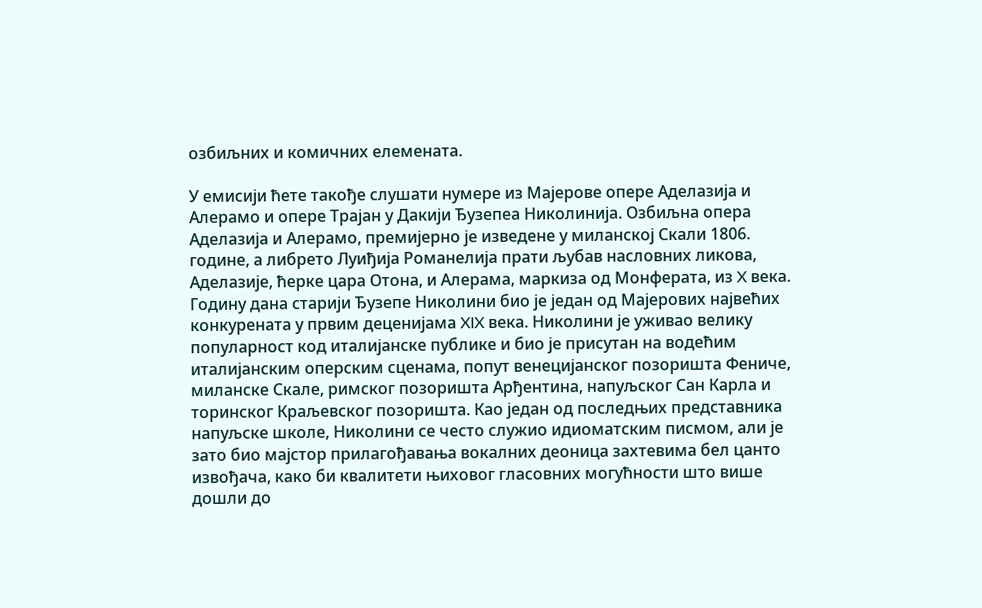озбиљних и комичних елемената.

У емисији ћете такође слушати нумере из Мајерове опере Аделазија и Алерамо и опере Трајан у Дакији Ђузепеа Николинија. Озбиљна опера Аделазија и Алерамо, премијерно је изведене у миланској Скали 1806. године, а либрето Луиђија Романелија прати љубав насловних ликова, Аделазије, ћерке цара Отона, и Алерама, маркиза од Монферата, из X века. Годину дана старији Ђузепе Николини био је један од Мајерових највећих конкурената у првим деценијама XIX века. Николини је уживао велику популарност код италијанске публике и био је присутан на водећим италијанским оперским сценама, попут венецијанског позоришта Фениче, миланске Скале, римског позоришта Арђентина, напуљског Сан Карла и торинског Краљевског позоришта. Као један од последњих представника напуљске школе, Николини се често служио идиоматским писмом, али је зато био мајстор прилагођавања вокалних деоница захтевима бел цанто извођача, како би квалитети њиховог гласовних могућности што више дошли до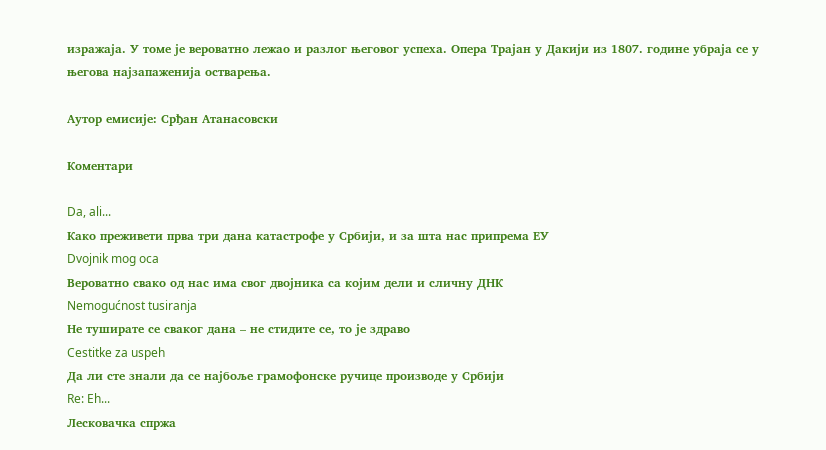изражаја. У томе је вероватно лежао и разлог његовог успеха. Опера Трајан у Дакији из 1807. године убраја се у његова најзапаженија остварења.

Аутор емисије: Срђан Атанасовски

Коментари

Da, ali...
Како преживети прва три дана катастрофе у Србији, и за шта нас припрема ЕУ
Dvojnik mog oca
Вероватно свако од нас има свог двојника са којим дели и сличну ДНК
Nemogućnost tusiranja
Не туширате се сваког дана – не стидите се, то је здраво
Cestitke za uspeh
Да ли сте знали да се најбоље грамофонске ручице производе у Србији
Re: Eh...
Лесковачка спржа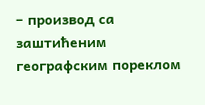– производ са заштићеним географским пореклом